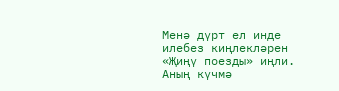Менә дүрт ел инде илебез киңлекләрен «Җиңү поезды» иңли. Аның күчмә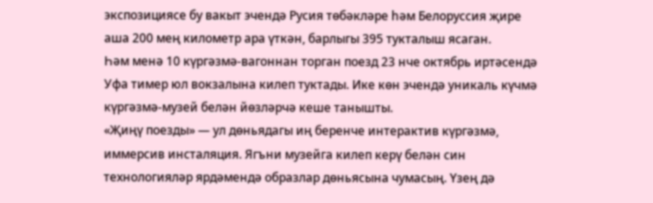экспозициясе бу вакыт эчендә Русия төбәкләре һәм Белоруссия җире аша 200 мең километр ара үткән, барлыгы 395 тукталыш ясаган.
Һәм менә 10 күргәзмә-вагоннан торган поезд 23 нче октябрь иртәсендә Уфа тимер юл вокзалына килеп туктады. Ике көн эчендә уникаль күчмә күргәзмә-музей белән йөзләрчә кеше танышты.
«Җиңү поезды» — ул дөньядагы иң беренче интерактив күргәзмә, иммерсив инсталяция. Ягъни музейга килеп керү белән син технологияләр ярдәмендә образлар дөньясына чумасың. Үзең дә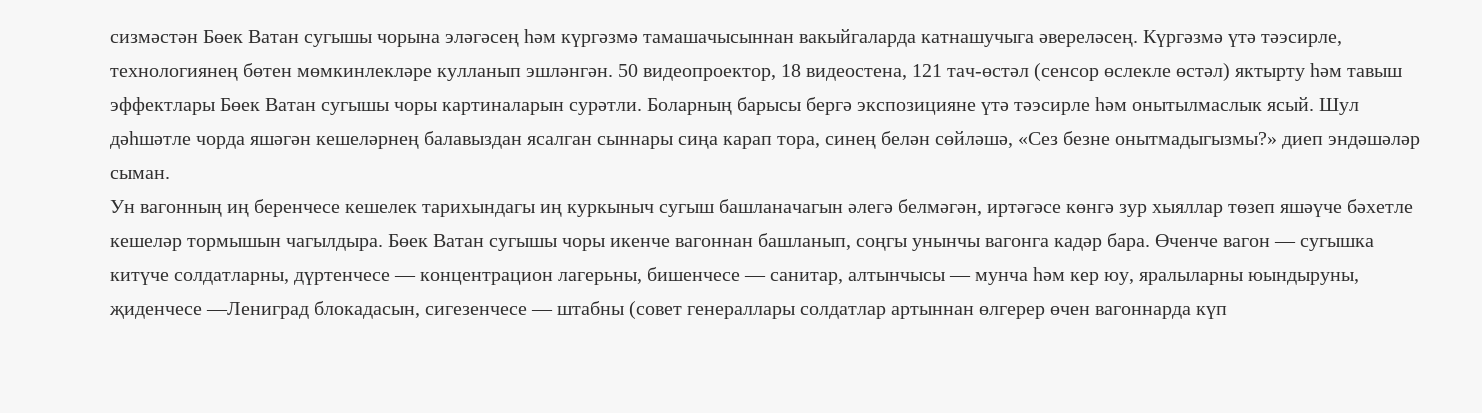сизмәстән Бөек Ватан сугышы чорына эләгәсең һәм күргәзмә тамашачысыннан вакыйгаларда катнашучыга әвереләсең. Күргәзмә үтә тәэсирле, технологиянең бөтен мөмкинлекләре кулланып эшләнгән. 50 видеопроектор, 18 видеостена, 121 тач-өстәл (сенсор өслекле өстәл) яктырту һәм тавыш эффектлары Бөек Ватан сугышы чоры картиналарын сурәтли. Боларның барысы бергә экспозицияне үтә тәэсирле һәм онытылмаслык ясый. Шул дәһшәтле чорда яшәгән кешеләрнең балавыздан ясалган сыннары сиңа карап тора, синең белән сөйләшә, «Сез безне онытмадыгызмы?» диеп эндәшәләр сыман.
Ун вагонның иң беренчесе кешелек тарихындагы иң куркыныч сугыш башланачагын әлегә белмәгән, иртәгәсе көнгә зур хыяллар төзеп яшәүче бәхетле кешеләр тормышын чагылдыра. Бөек Ватан сугышы чоры икенче вагоннан башланып, соңгы унынчы вагонга кадәр бара. Өченче вагон — сугышка китүче солдатларны, дүртенчесе — концентрацион лагерьны, бишенчесе — санитар, алтынчысы — мунча һәм кер юу, яралыларны юындыруны, җиденчесе —Лениград блокадасын, сигезенчесе — штабны (совет генераллары солдатлар артыннан өлгерер өчен вагоннарда күп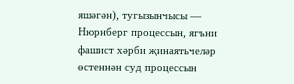яшәгән), тугызынчысы — Нюрнберг процессын, ягъни фашист хәрби җинаятьчеләр өстеннән суд процессын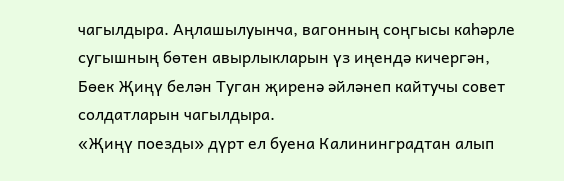чагылдыра. Аңлашылуынча, вагонның соңгысы каһәрле сугышның бөтен авырлыкларын үз иңендә кичергән, Бөек Җиңү белән Туган җиренә әйләнеп кайтучы совет солдатларын чагылдыра.
«Җиңү поезды» дүрт ел буена Калининградтан алып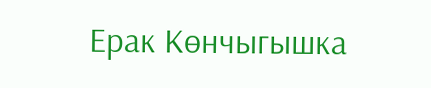Ерак Көнчыгышка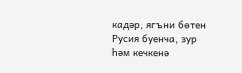кадәр, ягъни бөтен Русия буенча, зур һәм кечкенә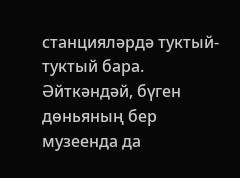станцияләрдә туктый-туктый бара. Әйткәндәй, бүген дөньяның бер музеенда да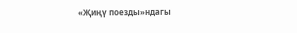«Җиңү поезды»ндагы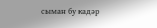сыман бу кадәр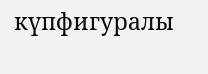күпфигуралы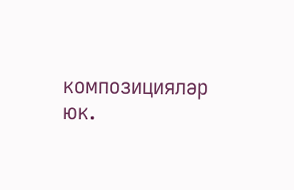композицияләр юк.